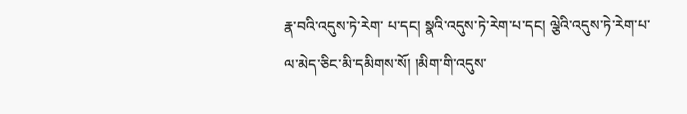རྣ་བའི་འདུས་ཏེ་རེག་ པ་དང། སྣའི་འདུས་ཏེ་རེག་པ་དང། ལྕེའི་འདུས་ཏེ་རེག་པ་ལ་མེད་ཅིང་མི་དམིགས་སོ། །མིག་གི་འདུས་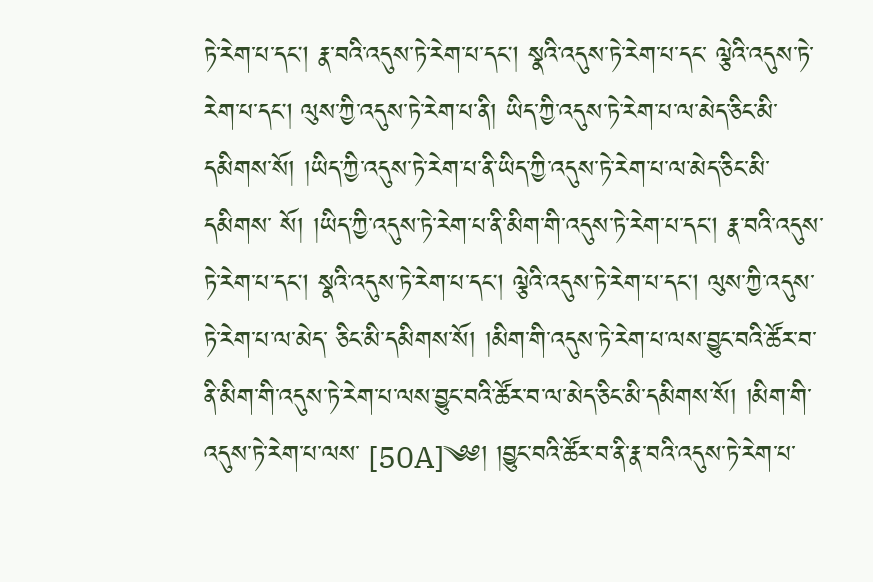ཏེ་རེག་པ་དང། རྣ་བའི་འདུས་ཏེ་རེག་པ་དང། སྣའི་འདུས་ཏེ་རེག་པ་དང་ ལྕེའི་འདུས་ཏེ་རེག་པ་དང། ལུས་ཀྱི་འདུས་ཏེ་རེག་པ་ནི། ཡིད་ཀྱི་འདུས་ཏེ་རེག་པ་ལ་མེད་ཅིང་མི་དམིགས་སོ། །ཡིད་ཀྱི་འདུས་ཏེ་རེག་པ་ནི་ཡིད་ཀྱི་འདུས་ཏེ་རེག་པ་ལ་མེད་ཅིང་མི་དམིགས་ སོ། །ཡིད་ཀྱི་འདུས་ཏེ་རེག་པ་ནི་མིག་གི་འདུས་ཏེ་རེག་པ་དང། རྣ་བའི་འདུས་ཏེ་རེག་པ་དང། སྣའི་འདུས་ཏེ་རེག་པ་དང། ལྕེའི་འདུས་ཏེ་རེག་པ་དང། ལུས་ཀྱི་འདུས་ཏེ་རེག་པ་ལ་མེད་ ཅིང་མི་དམིགས་སོ། །མིག་གི་འདུས་ཏེ་རེག་པ་ལས་བྱུང་བའི་ཚོར་བ་ནི་མིག་གི་འདུས་ཏེ་རེག་པ་ལས་བྱུང་བའི་ཚོར་བ་ལ་མེད་ཅིང་མི་དམིགས་སོ། །མིག་གི་འདུས་ཏེ་རེག་པ་ལས་ [50A]༄༅། །བྱུང་བའི་ཚོར་བ་ནི་རྣ་བའི་འདུས་ཏེ་རེག་པ་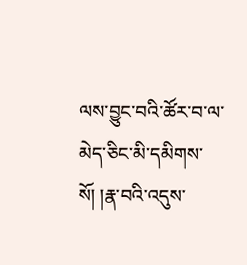ལས་བྱུང་བའི་ཚོར་བ་ལ་མེད་ཅིང་མི་དམིགས་སོ། །རྣ་བའི་འདུས་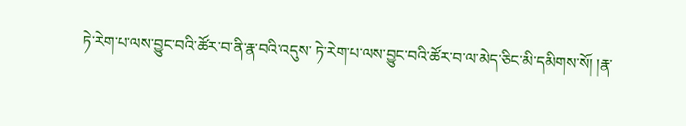ཏེ་རེག་པ་ལས་བྱུང་བའི་ཚོར་བ་ནི་རྣ་བའི་འདུས་ ཏེ་རེག་པ་ལས་བྱུང་བའི་ཚོར་བ་ལ་མེད་ཅིང་མི་དམིགས་སོ། །རྣ་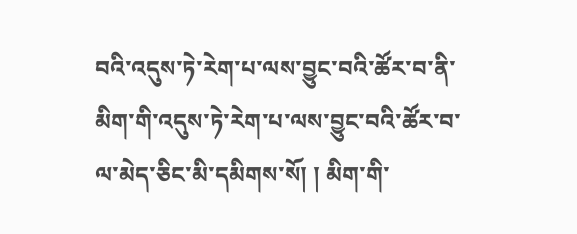བའི་འདུས་ཏེ་རེག་པ་ལས་བྱུང་བའི་ཚོར་བ་ནི་མིག་གི་འདུས་ཏེ་རེག་པ་ལས་བྱུང་བའི་ཚོར་བ་ལ་མེད་ཅིང་མི་དམིགས་སོ། ། མིག་གི་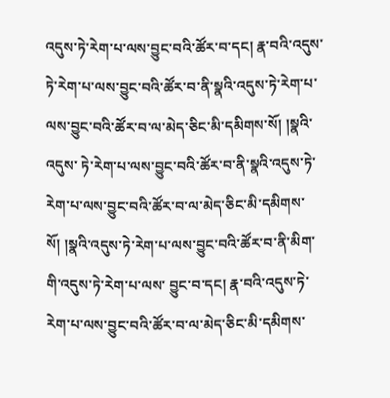འདུས་ཏེ་རེག་པ་ལས་བྱུང་བའི་ཚོར་བ་དང། རྣ་བའི་འདུས་ཏེ་རེག་པ་ལས་བྱུང་བའི་ཚོར་བ་ནི་སྣའི་འདུས་ཏེ་རེག་པ་ལས་བྱུང་བའི་ཚོར་བ་ལ་མེད་ཅིང་མི་དམིགས་སོ། །སྣའི་འདུས་ ཏེ་རེག་པ་ལས་བྱུང་བའི་ཚོར་བ་ནི་སྣའི་འདུས་ཏེ་རེག་པ་ལས་བྱུང་བའི་ཚོར་བ་ལ་མེད་ཅིང་མི་དམིགས་སོ། །སྣའི་འདུས་ཏེ་རེག་པ་ལས་བྱུང་བའི་ཚོར་བ་ནི་མིག་གི་འདུས་ཏེ་རེག་པ་ལས་ བྱུང་བ་དང། རྣ་བའི་འདུས་ཏེ་རེག་པ་ལས་བྱུང་བའི་ཚོར་བ་ལ་མེད་ཅིང་མི་དམིགས་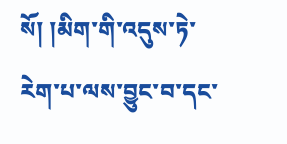སོ། །མིག་གི་འདུས་ཏེ་རེག་པ་ལས་བྱུང་བ་དང་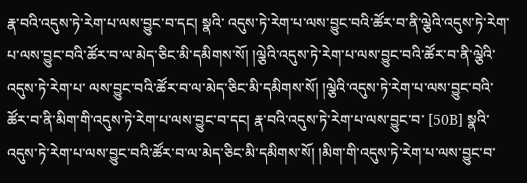རྣ་བའི་འདུས་ཏེ་རེག་པ་ལས་བྱུང་བ་དང། སྣའི་ འདུས་ཏེ་རེག་པ་ལས་བྱུང་བའི་ཚོར་བ་ནི་ལྕེའི་འདུས་ཏེ་རེག་པ་ལས་བྱུང་བའི་ཚོར་བ་ལ་མེད་ཅིང་མི་དམིགས་སོ། །ལྕེའི་འདུས་ཏེ་རེག་པ་ལས་བྱུང་བའི་ཚོར་བ་ནི་ལྕེའི་འདུས་ཏེ་རེག་པ་ ལས་བྱུང་བའི་ཚོར་བ་ལ་མེད་ཅིང་མི་དམིགས་སོ། །ལྕེའི་འདུས་ཏེ་རེག་པ་ལས་བྱུང་བའི་ཚོར་བ་ནི་མིག་གི་འདུས་ཏེ་རེག་པ་ལས་བྱུང་བ་དང། རྣ་བའི་འདུས་ཏེ་རེག་པ་ལས་བྱུང་བ་ [50B] སྣའི་འདུས་ཏེ་རེག་པ་ལས་བྱུང་བའི་ཚོར་བ་ལ་མེད་ཅིང་མི་དམིགས་སོ། །མིག་གི་འདུས་ཏེ་རེག་པ་ལས་བྱུང་བ་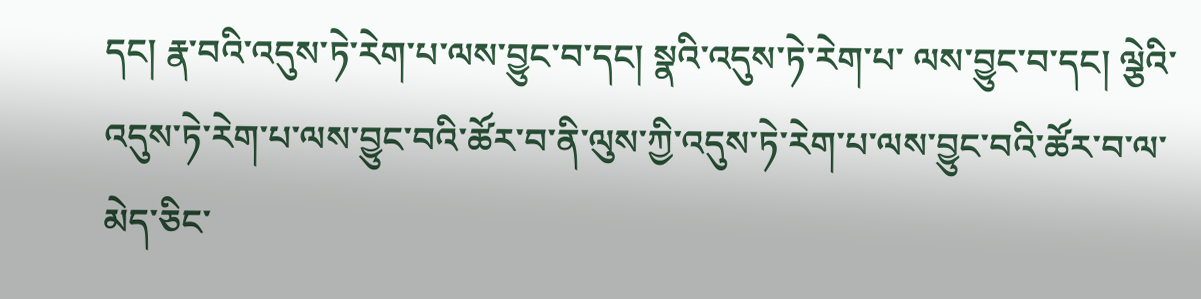དང། རྣ་བའི་འདུས་ཏེ་རེག་པ་ལས་བྱུང་བ་དང། སྣའི་འདུས་ཏེ་རེག་པ་ ལས་བྱུང་བ་དང། ལྕེའི་འདུས་ཏེ་རེག་པ་ལས་བྱུང་བའི་ཚོར་བ་ནི་ལུས་ཀྱི་འདུས་ཏེ་རེག་པ་ལས་བྱུང་བའི་ཚོར་བ་ལ་མེད་ཅིང་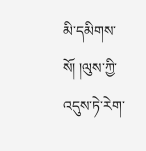མི་དམིགས་སོ། །ལུས་ཀྱི་འདུས་ཏེ་རེག་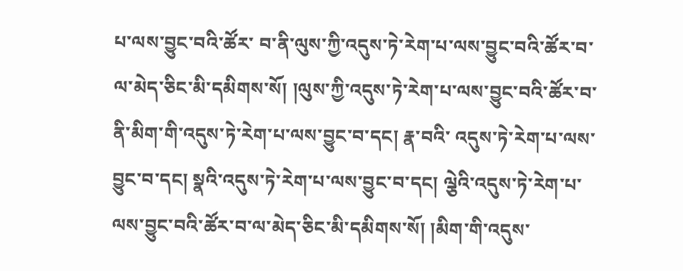པ་ལས་བྱུང་བའི་ཚོར་ བ་ནི་ལུས་ཀྱི་འདུས་ཏེ་རེག་པ་ལས་བྱུང་བའི་ཚོར་བ་ལ་མེད་ཅིང་མི་དམིགས་སོ། །ལུས་ཀྱི་འདུས་ཏེ་རེག་པ་ལས་བྱུང་བའི་ཚོར་བ་ནི་མིག་གི་འདུས་ཏེ་རེག་པ་ལས་བྱུང་བ་དང། རྣ་བའི་ འདུས་ཏེ་རེག་པ་ལས་བྱུང་བ་དང། སྣའི་འདུས་ཏེ་རེག་པ་ལས་བྱུང་བ་དང། ལྕེའི་འདུས་ཏེ་རེག་པ་ལས་བྱུང་བའི་ཚོར་བ་ལ་མེད་ཅིང་མི་དམིགས་སོ། །མིག་གི་འདུས་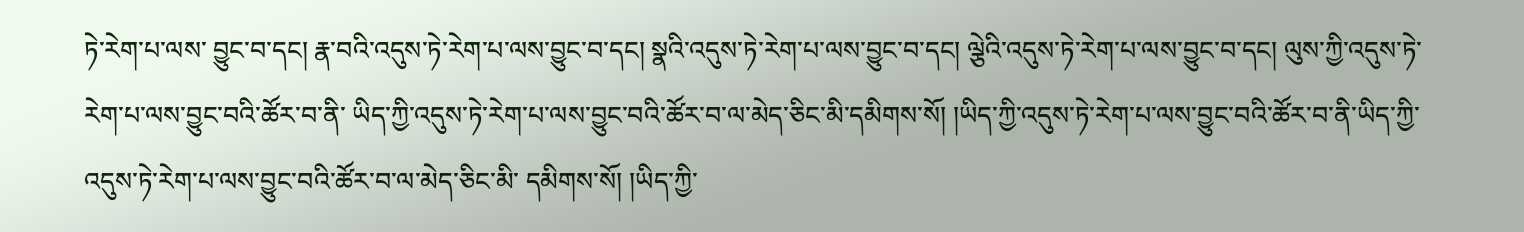ཏེ་རེག་པ་ལས་ བྱུང་བ་དང། རྣ་བའི་འདུས་ཏེ་རེག་པ་ལས་བྱུང་བ་དང། སྣའི་འདུས་ཏེ་རེག་པ་ལས་བྱུང་བ་དང། ལྕེའི་འདུས་ཏེ་རེག་པ་ལས་བྱུང་བ་དང། ལུས་ཀྱི་འདུས་ཏེ་རེག་པ་ལས་བྱུང་བའི་ཚོར་བ་ནི་ ཡིད་ཀྱི་འདུས་ཏེ་རེག་པ་ལས་བྱུང་བའི་ཚོར་བ་ལ་མེད་ཅིང་མི་དམིགས་སོ། །ཡིད་ཀྱི་འདུས་ཏེ་རེག་པ་ལས་བྱུང་བའི་ཚོར་བ་ནི་ཡིད་ཀྱི་འདུས་ཏེ་རེག་པ་ལས་བྱུང་བའི་ཚོར་བ་ལ་མེད་ཅིང་མི་ དམིགས་སོ། །ཡིད་ཀྱི་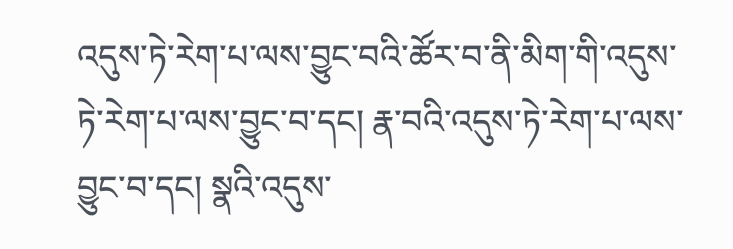འདུས་ཏེ་རེག་པ་ལས་བྱུང་བའི་ཚོར་བ་ནི་མིག་གི་འདུས་ཏེ་རེག་པ་ལས་བྱུང་བ་དང། རྣ་བའི་འདུས་ཏེ་རེག་པ་ལས་བྱུང་བ་དང། སྣའི་འདུས་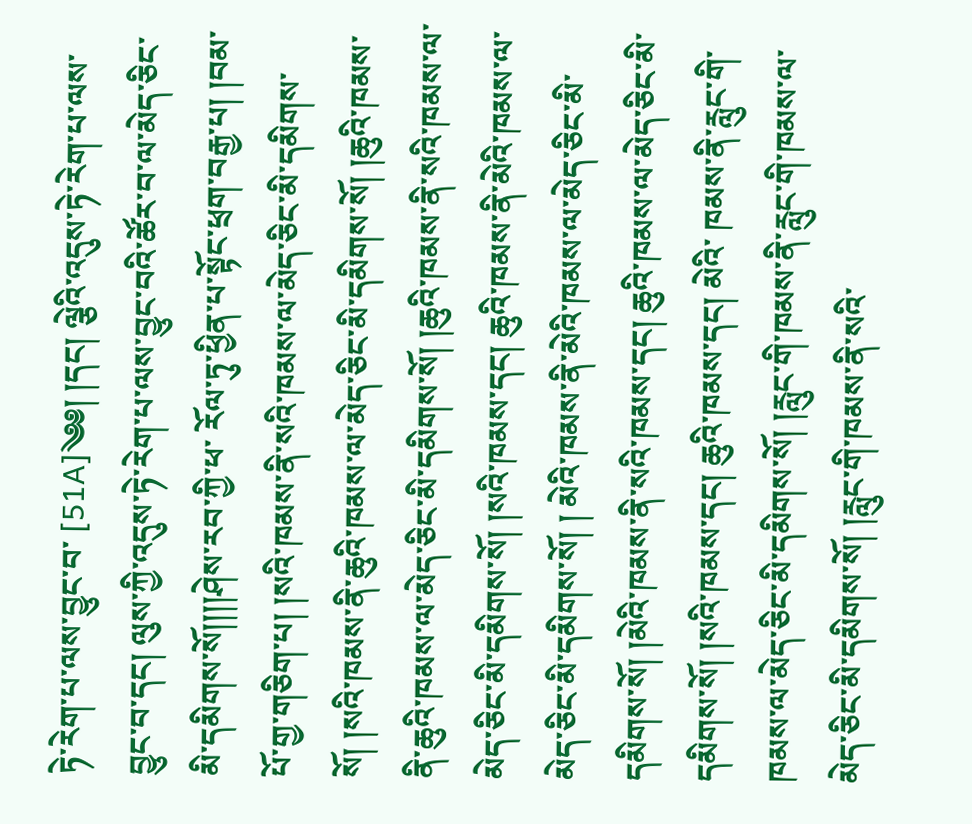ཏེ་རེག་པ་ལས་བྱུང་བ་ [51A]༄༅། །དང། ལྕེའི་འདུས་ཏེ་རེག་པ་ལས་བྱུང་བ་དང། ལུས་ཀྱི་འདུས་ཏེ་རེག་པ་ལས་བྱུང་བའི་ཚོར་བ་ལ་མེད་ཅིང་མི་དམིགས་སོ།།།།ཤེས་རབ་ཀྱི་ཕ་ རོལ་ཏུ་ཕྱིན་པ་སྟོང་ཕྲག་བརྒྱ་པ། །བམ་པོ་གྱ་གཅིག་པ། །སའི་ཁམས་ནི་སའི་ཁམས་ལ་མེད་ཅིང་མི་དམིགས་སོ། །སའི་ཁམས་ནི་ཆུའི་ཁམས་ལ་མེད་ཅིང་མི་དམིགས་སོ། །ཆུའི་ཁམས་ ནི་ཆུའི་ཁམས་ལ་མེད་ཅིང་མི་དམིགས་སོ། །ཆུའི་ཁམས་ནི་སའི་ཁམས་ལ་མེད་ཅིང་མི་དམིགས་སོ། །སའི་ཁམས་དང། ཆུའི་ཁམས་ནི་མེའི་ཁམས་ལ་མེད་ཅིང་མི་དམིགས་སོ། ། མེའི་ཁམས་ནི་མེའི་ཁམས་ལ་མེད་ཅིང་མི་དམིགས་སོ། །མེའི་ཁམས་ནི་སའི་ཁམས་དང། ཆུའི་ཁམས་ལ་མེད་ཅིང་མི་དམིགས་སོ། །སའི་ཁམས་དང། ཆུའི་ཁམས་དང། མེའི་ ཁམས་ནི་རླུང་གི་ཁམས་ལ་མེད་ཅིང་མི་དམིགས་སོ། །རླུང་གི་ཁམས་ནི་རླུང་གི་ཁམས་ལ་མེད་ཅིང་མི་དམིགས་སོ། །རླུང་གི་ཁམས་ནི་སའི་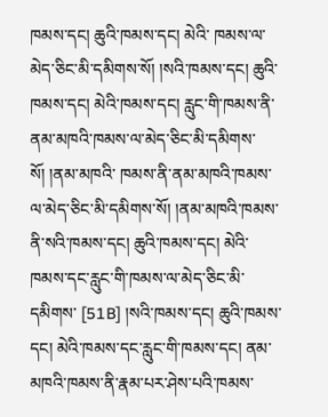ཁམས་དང། ཆུའི་ཁམས་དང། མེའི་ ཁམས་ལ་མེད་ཅིང་མི་དམིགས་སོ། །སའི་ཁམས་དང། ཆུའི་ཁམས་དང། མེའི་ཁམས་དང། རླུང་གི་ཁམས་ནི་ནམ་མཁའི་ཁམས་ལ་མེད་ཅིང་མི་དམིགས་སོ། །ནམ་མཁའི་ ཁམས་ནི་ནམ་མཁའི་ཁམས་ལ་མེད་ཅིང་མི་དམིགས་སོ། །ནམ་མཁའི་ཁམས་ནི་སའི་ཁམས་དང། ཆུའི་ཁམས་དང། མེའི་ཁམས་དང་རླུང་གི་ཁམས་ལ་མེད་ཅིང་མི་དམིགས་ [51B] །སའི་ཁམས་དང། ཆུའི་ཁམས་དང། མེའི་ཁམས་དང་རླུང་གི་ཁམས་དང། ནམ་མཁའི་ཁམས་ནི་རྣམ་པར་ཤེས་པའི་ཁམས་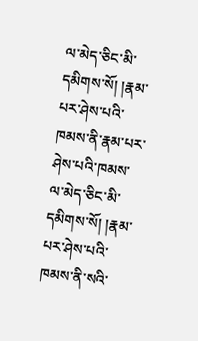ལ་མེད་ཅིང་མི་དམིགས་སོ། །རྣམ་པར་ཤེས་པའི་ ཁམས་ནི་རྣམ་པར་ཤེས་པའི་ཁམས་ལ་མེད་ཅིང་མི་དམིགས་སོ། །རྣམ་པར་ཤེས་པའི་ཁམས་ནི་སའི་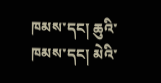ཁམས་དང། ཆུའི་ཁམས་དང། མེའི་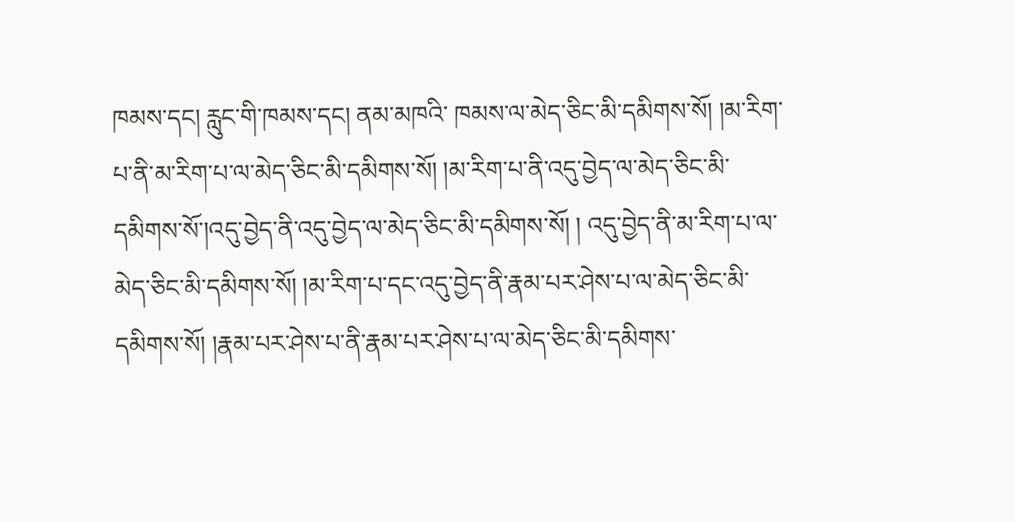ཁམས་དང། རླུང་གི་ཁམས་དང། ནམ་མཁའི་ ཁམས་ལ་མེད་ཅིང་མི་དམིགས་སོ། །མ་རིག་པ་ནི་མ་རིག་པ་ལ་མེད་ཅིང་མི་དམིགས་སོ། །མ་རིག་པ་ནི་འདུ་བྱེད་ལ་མེད་ཅིང་མི་དམིགས་སོ་།འདུ་བྱེད་ནི་འདུ་བྱེད་ལ་མེད་ཅིང་མི་དམིགས་སོ། ། འདུ་བྱེད་ནི་མ་རིག་པ་ལ་མེད་ཅིང་མི་དམིགས་སོ། །མ་རིག་པ་དང་འདུ་བྱེད་ནི་རྣམ་པར་ཤེས་པ་ལ་མེད་ཅིང་མི་དམིགས་སོ། །རྣམ་པར་ཤེས་པ་ནི་རྣམ་པར་ཤེས་པ་ལ་མེད་ཅིང་མི་དམིགས་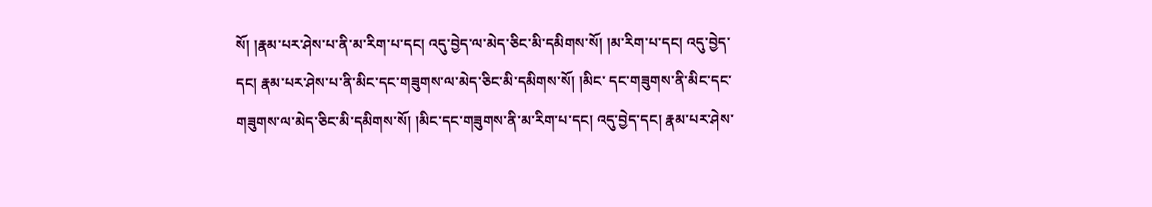སོ། །རྣམ་པར་ཤེས་པ་ནི་མ་རིག་པ་དང། འདུ་བྱེད་ལ་མེད་ཅིང་མི་དམིགས་སོ། །མ་རིག་པ་དང། འདུ་བྱེད་དང། རྣམ་པར་ཤེས་པ་ནི་མིང་དང་གཟུགས་ལ་མེད་ཅིང་མི་དམིགས་སོ། །མིང་ དང་གཟུགས་ནི་མིང་དང་གཟུགས་ལ་མེད་ཅིང་མི་དམིགས་སོ། །མིང་དང་གཟུགས་ནི་མ་རིག་པ་དང། འདུ་བྱེད་དང། རྣམ་པར་ཤེས་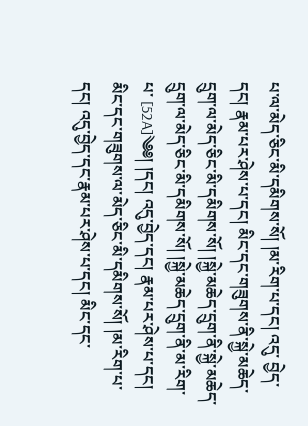པ་ལ་མེད་ཅིང་མི་དམིགས་སོ། །མ་རིག་པ་དང། འདུ་ བྱེད་དང། རྣམ་པར་ཤེས་པ་དང། མིང་དང་གཟུགས་ནི་སྐྱེ་མཆེད་དྲུག་ལ་མེད་ཅིང་མི་དམིགས་སོ། །སྐྱེ་མཆེད་དྲུག་ནི་སྐྱེ་མཆེད་དྲུག་ལ་མེད་ཅིང་མི་དམིགས་སོ། །སྐྱེ་མཆེད་དྲུག་ནི་མ་རིག་པ་ [52A]༄༅། །དང། འདུ་བྱེད་དང། རྣམ་པར་ཤེས་པ་དང། མིང་དང་གཟུགས་ལ་མེད་ཅིང་མི་དམིགས་སོ། །མ་རིག་པ་དང། འདུ་བྱེད་དང་རྣམ་པར་ཤེས་པ་དང། མིང་དང་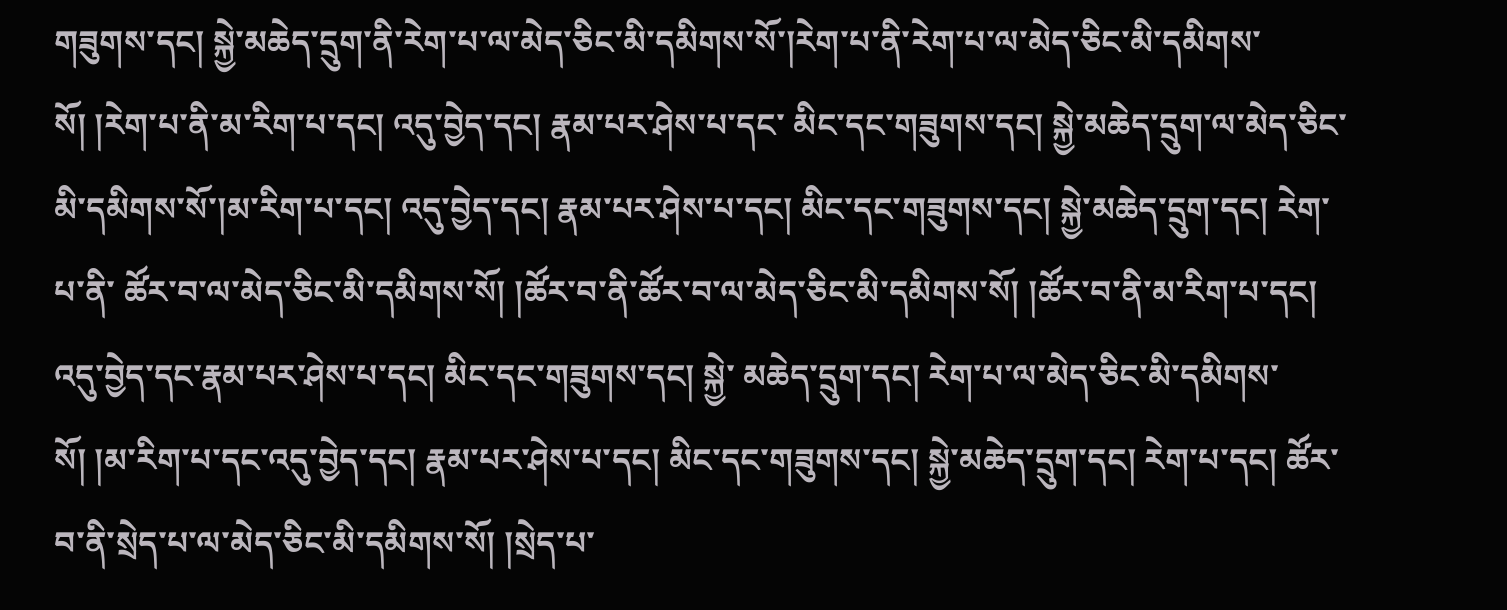གཟུགས་དང། སྐྱེ་མཆེད་དྲུག་ནི་རེག་པ་ལ་མེད་ཅིང་མི་དམིགས་སོ་།རེག་པ་ནི་རེག་པ་ལ་མེད་ཅིང་མི་དམིགས་སོ། །རེག་པ་ནི་མ་རིག་པ་དང། འདུ་བྱེད་དང། རྣམ་པར་ཤེས་པ་དང་ མིང་དང་གཟུགས་དང། སྐྱེ་མཆེད་དྲུག་ལ་མེད་ཅིང་མི་དམིགས་སོ་།མ་རིག་པ་དང། འདུ་བྱེད་དང། རྣམ་པར་ཤེས་པ་དང། མིང་དང་གཟུགས་དང། སྐྱེ་མཆེད་དྲུག་དང། རེག་པ་ནི་ ཚོར་བ་ལ་མེད་ཅིང་མི་དམིགས་སོ། །ཚོར་བ་ནི་ཚོར་བ་ལ་མེད་ཅིང་མི་དམིགས་སོ། །ཚོར་བ་ནི་མ་རིག་པ་དང། འདུ་བྱེད་དང་རྣམ་པར་ཤེས་པ་དང། མིང་དང་གཟུགས་དང། སྐྱེ་ མཆེད་དྲུག་དང། རེག་པ་ལ་མེད་ཅིང་མི་དམིགས་སོ། །མ་རིག་པ་དང་འདུ་བྱེད་དང། རྣམ་པར་ཤེས་པ་དང། མིང་དང་གཟུགས་དང། སྐྱེ་མཆེད་དྲུག་དང། རེག་པ་དང། ཚོར་ བ་ནི་སྲེད་པ་ལ་མེད་ཅིང་མི་དམིགས་སོ། །སྲེད་པ་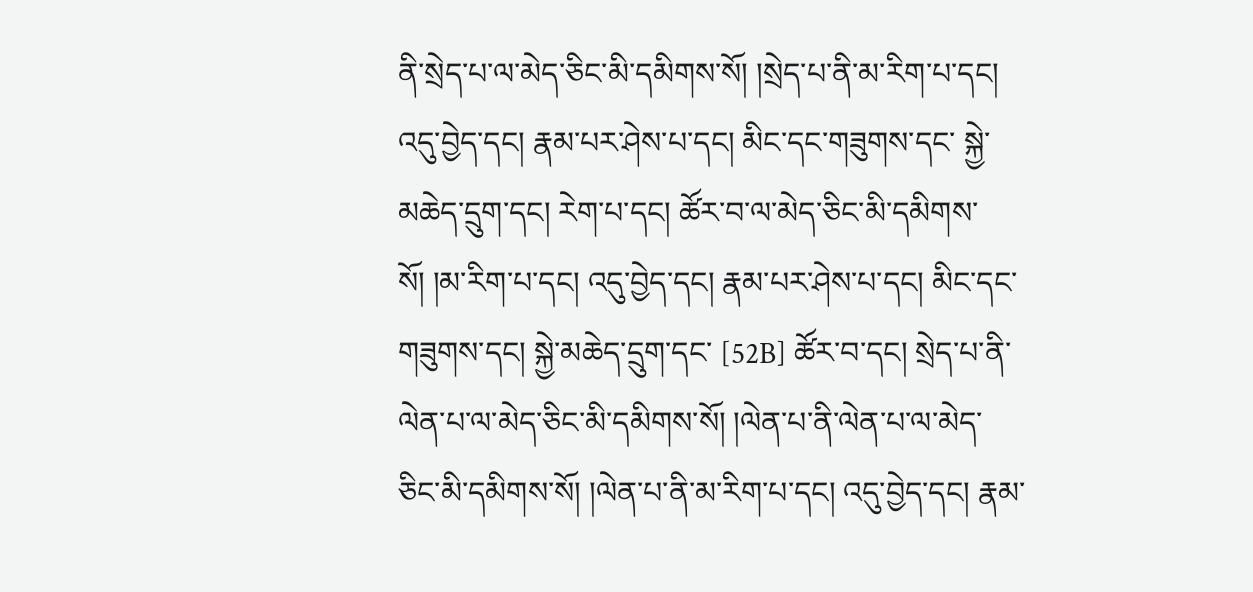ནི་སྲེད་པ་ལ་མེད་ཅིང་མི་དམིགས་སོ། །སྲེད་པ་ནི་མ་རིག་པ་དང། འདུ་བྱེད་དང། རྣམ་པར་ཤེས་པ་དང། མིང་དང་གཟུགས་དང་ སྐྱེ་མཆེད་དྲུག་དང། རེག་པ་དང། ཚོར་བ་ལ་མེད་ཅིང་མི་དམིགས་སོ། །མ་རིག་པ་དང། འདུ་བྱེད་དང། རྣམ་པར་ཤེས་པ་དང། མིང་དང་གཟུགས་དང། སྐྱེ་མཆེད་དྲུག་དང་ [52B] ཚོར་བ་དང། སྲེད་པ་ནི་ལེན་པ་ལ་མེད་ཅིང་མི་དམིགས་སོ། །ལེན་པ་ནི་ལེན་པ་ལ་མེད་ཅིང་མི་དམིགས་སོ། །ལེན་པ་ནི་མ་རིག་པ་དང། འདུ་བྱེད་དང། རྣམ་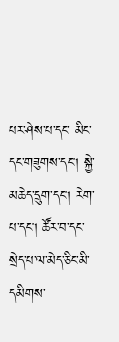པར་ཤེས་པ་དང་ མིང་དང་གཟུགས་དང། སྐྱེ་མཆེད་དྲུག་དང། རེག་པ་དང། ཚོར་བ་དང་སྲེད་པ་ལ་མེད་ཅིང་མི་དམིགས་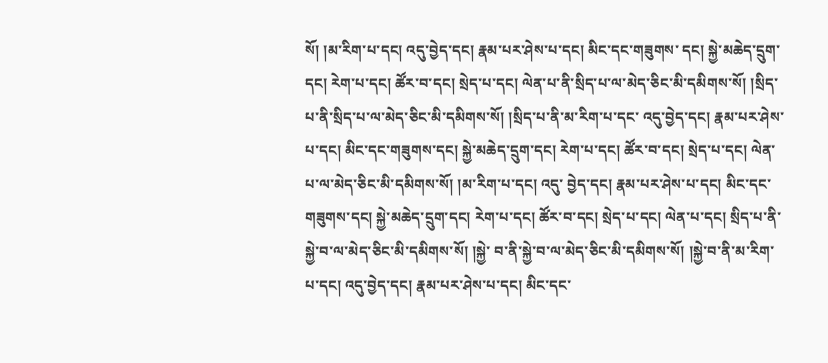སོ། །མ་རིག་པ་དང། འདུ་བྱེད་དང། རྣམ་པར་ཤེས་པ་དང། མིང་དང་གཟུགས་ དང། སྐྱེ་མཆེད་དྲུག་དང། རེག་པ་དང། ཚོར་བ་དང། སྲེད་པ་དང། ལེན་པ་ནི་སྲིད་པ་ལ་མེད་ཅིང་མི་དམིགས་སོ། །སྲིད་པ་ནི་སྲིད་པ་ལ་མེད་ཅིང་མི་དམིགས་སོ། །སྲིད་པ་ནི་མ་རིག་པ་དང་ འདུ་བྱེད་དང། རྣམ་པར་ཤེས་པ་དང། མིང་དང་གཟུགས་དང། སྐྱེ་མཆེད་དྲུག་དང། རེག་པ་དང། ཚོར་བ་དང། སྲེད་པ་དང། ལེན་པ་ལ་མེད་ཅིང་མི་དམིགས་སོ། །མ་རིག་པ་དང། འདུ་ བྱེད་དང། རྣམ་པར་ཤེས་པ་དང། མིང་དང་གཟུགས་དང། སྐྱེ་མཆེད་དྲུག་དང། རེག་པ་དང། ཚོར་བ་དང། སྲེད་པ་དང། ལེན་པ་དང། སྲིད་པ་ནི་སྐྱེ་བ་ལ་མེད་ཅིང་མི་དམིགས་སོ། །སྐྱེ་ བ་ནི་སྐྱེ་བ་ལ་མེད་ཅིང་མི་དམིགས་སོ། །སྐྱེ་བ་ནི་མ་རིག་པ་དང། འདུ་བྱེད་དང། རྣམ་པར་ཤེས་པ་དང། མིང་དང་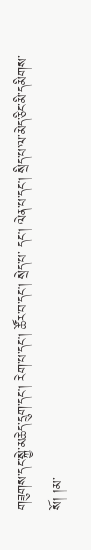གཟུགས་དང་སྐྱེ་མཆེད་དྲུག་དང། རེག་པ་དང། ཚོར་བ་དང། སྲེད་པ་ དང། ལེན་པ་དང། སྲིད་པ་ལ་མེད་ཅིང་མི་དམིགས་སོ། །མ་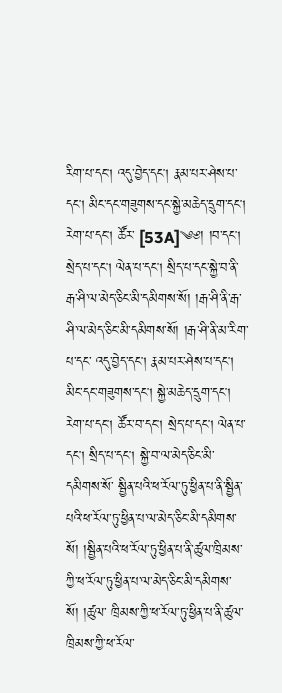རིག་པ་དང། འདུ་བྱེད་དང། རྣམ་པར་ཤེས་པ་དང། མིང་དང་གཟུགས་དང་སྐྱེ་མཆེད་དྲུག་དང། རེག་པ་དང། ཚོར་ [53A]༄༅། །བ་དང། སྲེད་པ་དང། ལེན་པ་དང། སྲིད་པ་དང་སྐྱེ་བ་ནི་རྒ་ཤི་ལ་མེད་ཅིང་མི་དམིགས་སོ། །རྒ་ཤི་ནི་རྒ་ཤི་ལ་མེད་ཅིང་མི་དམིགས་སོ། །རྒ་ཤི་ནི་མ་རིག་པ་དང་ འདུ་བྱེད་དང། རྣམ་པར་ཤེས་པ་དང། མིང་དང་གཟུགས་དང། སྐྱེ་མཆེད་དྲུག་དང། རེག་པ་དང། ཚོར་བ་དང། སྲེད་པ་དང། ལེན་པ་དང། སྲིད་པ་དང། སྐྱེ་བ་ལ་མེད་ཅིང་མི་དམིགས་སོ་ སྦྱིན་པའི་ཕ་རོལ་ཏུ་ཕྱིན་པ་ནི་སྦྱིན་པའི་ཕ་རོལ་ཏུ་ཕྱིན་པ་ལ་མེད་ཅིང་མི་དམིགས་སོ། །སྦྱིན་པའི་ཕ་རོལ་ཏུ་ཕྱིན་པ་ནི་ཚུལ་ཁྲིམས་ཀྱི་ཕ་རོལ་ཏུ་ཕྱིན་པ་ལ་མེད་ཅིང་མི་དམིགས་སོ། །ཚུལ་ ཁྲིམས་ཀྱི་ཕ་རོལ་ཏུ་ཕྱིན་པ་ནི་ཚུལ་ཁྲིམས་ཀྱི་ཕ་རོལ་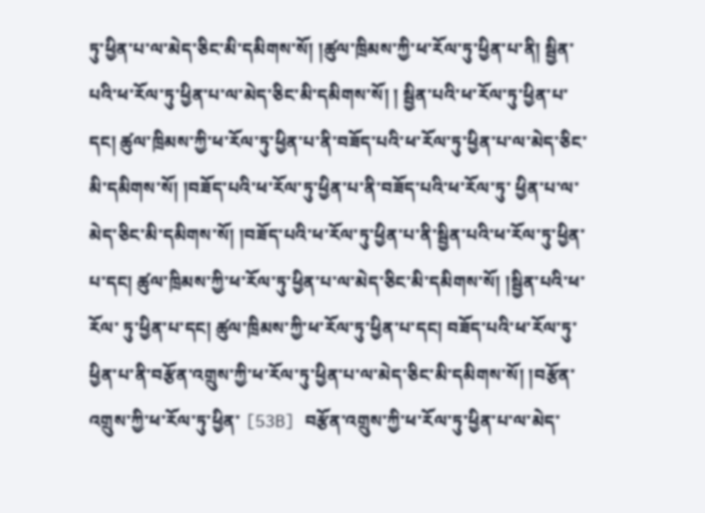ཏུ་ཕྱིན་པ་ལ་མེད་ཅིང་མི་དམིགས་སོ། །ཚུལ་ཁྲིམས་ཀྱི་ཕ་རོལ་ཏུ་ཕྱིན་པ་ནི། སྦྱིན་པའི་ཕ་རོལ་ཏུ་ཕྱིན་པ་ལ་མེད་ཅིང་མི་དམིགས་སོ། ། སྦྱིན་པའི་ཕ་རོལ་ཏུ་ཕྱིན་པ་དང། ཚུལ་ཁྲིམས་ཀྱི་ཕ་རོལ་ཏུ་ཕྱིན་པ་ནི་བཟོད་པའི་ཕ་རོལ་ཏུ་ཕྱིན་པ་ལ་མེད་ཅིང་མི་དམིགས་སོ། །བཟོད་པའི་ཕ་རོལ་ཏུ་ཕྱིན་པ་ནི་བཟོད་པའི་ཕ་རོལ་ཏུ་ ཕྱིན་པ་ལ་མེད་ཅིང་མི་དམིགས་སོ། །བཟོད་པའི་ཕ་རོལ་ཏུ་ཕྱིན་པ་ནི་སྦྱིན་པའི་ཕ་རོལ་ཏུ་ཕྱིན་པ་དང། ཚུལ་ཁྲིམས་ཀྱི་ཕ་རོལ་ཏུ་ཕྱིན་པ་ལ་མེད་ཅིང་མི་དམིགས་སོ། །སྦྱིན་པའི་ཕ་རོལ་ ཏུ་ཕྱིན་པ་དང། ཚུལ་ཁྲིམས་ཀྱི་ཕ་རོལ་ཏུ་ཕྱིན་པ་དང། བཟོད་པའི་ཕ་རོལ་ཏུ་ཕྱིན་པ་ནི་བརྩོན་འགྲུས་ཀྱི་ཕ་རོལ་ཏུ་ཕྱིན་པ་ལ་མེད་ཅིང་མི་དམིགས་སོ། །བརྩོན་འགྲུས་ཀྱི་ཕ་རོལ་ཏུ་ཕྱིན་ [53B] བརྩོན་འགྲུས་ཀྱི་ཕ་རོལ་ཏུ་ཕྱིན་པ་ལ་མེད་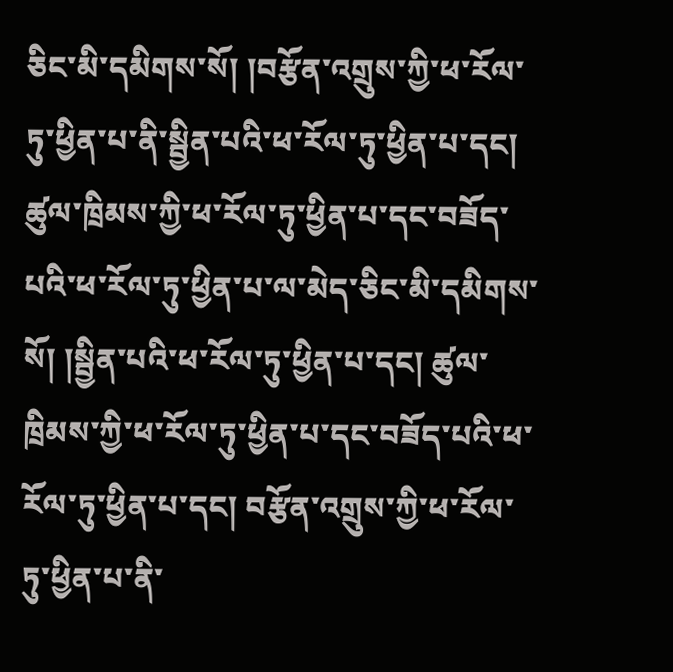ཅིང་མི་དམིགས་སོ། །བརྩོན་འགྲུས་ཀྱི་ཕ་རོལ་ཏུ་ཕྱིན་པ་ནི་སྦྱིན་པའི་ཕ་རོལ་ཏུ་ཕྱིན་པ་དང། ཚུལ་ཁྲིམས་ཀྱི་ཕ་རོལ་ཏུ་ཕྱིན་པ་དང་བཟོད་ པའི་ཕ་རོལ་ཏུ་ཕྱིན་པ་ལ་མེད་ཅིང་མི་དམིགས་སོ། །སྦྱིན་པའི་ཕ་རོལ་ཏུ་ཕྱིན་པ་དང། ཚུལ་ཁྲིམས་ཀྱི་ཕ་རོལ་ཏུ་ཕྱིན་པ་དང་བཟོད་པའི་ཕ་རོལ་ཏུ་ཕྱིན་པ་དང། བརྩོན་འགྲུས་ཀྱི་ཕ་རོལ་ ཏུ་ཕྱིན་པ་ནི་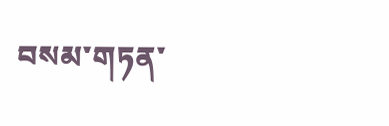བསམ་གཏན་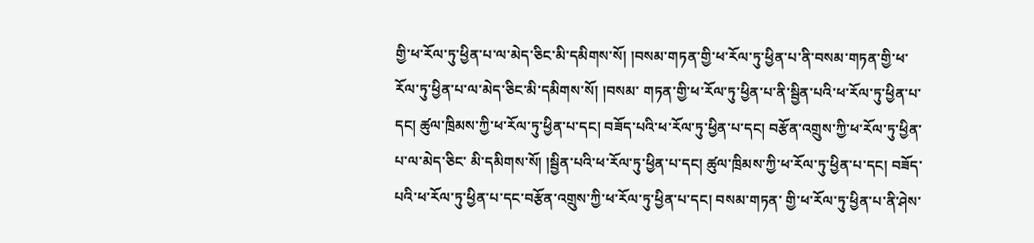གྱི་ཕ་རོལ་ཏུ་ཕྱིན་པ་ལ་མེད་ཅིང་མི་དམིགས་སོ། །བསམ་གཏན་གྱི་ཕ་རོལ་ཏུ་ཕྱིན་པ་ནི་བསམ་གཏན་གྱི་ཕ་རོལ་ཏུ་ཕྱིན་པ་ལ་མེད་ཅིང་མི་དམིགས་སོ། །བསམ་ གཏན་གྱི་ཕ་རོལ་ཏུ་ཕྱིན་པ་ནི་སྦྱིན་པའི་ཕ་རོལ་ཏུ་ཕྱིན་པ་དང། ཚུལ་ཁྲིམས་ཀྱི་ཕ་རོལ་ཏུ་ཕྱིན་པ་དང། བཟོད་པའི་ཕ་རོལ་ཏུ་ཕྱིན་པ་དང། བརྩོན་འགྲུས་ཀྱི་ཕ་རོལ་ཏུ་ཕྱིན་པ་ལ་མེད་ཅིང་ མི་དམིགས་སོ། །སྦྱིན་པའི་ཕ་རོལ་ཏུ་ཕྱིན་པ་དང། ཚུལ་ཁྲིམས་ཀྱི་ཕ་རོལ་ཏུ་ཕྱིན་པ་དང། བཟོད་པའི་ཕ་རོལ་ཏུ་ཕྱིན་པ་དང་བརྩོན་འགྲུས་ཀྱི་ཕ་རོལ་ཏུ་ཕྱིན་པ་དང། བསམ་གཏན་ གྱི་ཕ་རོལ་ཏུ་ཕྱིན་པ་ནི་ཤེས་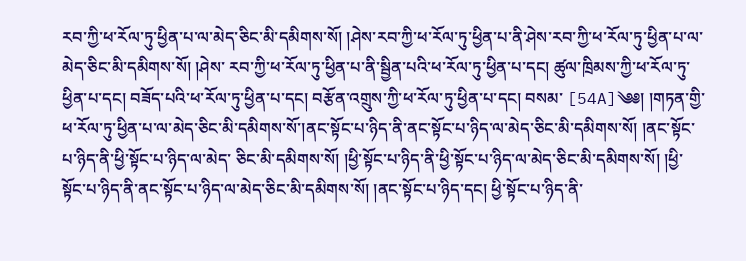རབ་ཀྱི་ཕ་རོལ་ཏུ་ཕྱིན་པ་ལ་མེད་ཅིང་མི་དམིགས་སོ། །ཤེས་རབ་ཀྱི་ཕ་རོལ་ཏུ་ཕྱིན་པ་ནི་ཤེས་རབ་ཀྱི་ཕ་རོལ་ཏུ་ཕྱིན་པ་ལ་མེད་ཅིང་མི་དམིགས་སོ། །ཤེས་ རབ་ཀྱི་ཕ་རོལ་ཏུ་ཕྱིན་པ་ནི་སྦྱིན་པའི་ཕ་རོལ་ཏུ་ཕྱིན་པ་དང། ཚུལ་ཁྲིམས་ཀྱི་ཕ་རོལ་ཏུ་ཕྱིན་པ་དང། བཟོད་པའི་ཕ་རོལ་ཏུ་ཕྱིན་པ་དང། བརྩོན་འགྲུས་ཀྱི་ཕ་རོལ་ཏུ་ཕྱིན་པ་དང། བསམ་ [54A]༄༅། །གཏན་གྱི་ཕ་རོལ་ཏུ་ཕྱིན་པ་ལ་མེད་ཅིང་མི་དམིགས་སོ་།ནང་སྟོང་པ་ཉིད་ནི་ནང་སྟོང་པ་ཉིད་ལ་མེད་ཅིང་མི་དམིགས་སོ། །ནང་སྟོང་པ་ཉིད་ནི་ཕྱི་སྟོང་པ་ཉིད་ལ་མེད་ ཅིང་མི་དམིགས་སོ། །ཕྱི་སྟོང་པ་ཉིད་ནི་ཕྱི་སྟོང་པ་ཉིད་ལ་མེད་ཅིང་མི་དམིགས་སོ། །ཕྱི་སྟོང་པ་ཉིད་ནི་ནང་སྟོང་པ་ཉིད་ལ་མེད་ཅིང་མི་དམིགས་སོ། །ནང་སྟོང་པ་ཉིད་དང། ཕྱི་སྟོང་པ་ཉིད་ནི་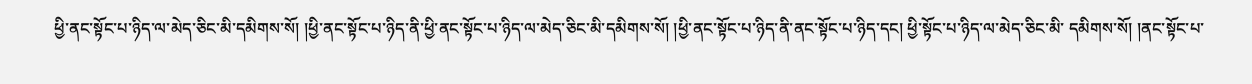ཕྱི་ནང་སྟོང་པ་ཉིད་ལ་མེད་ཅིང་མི་དམིགས་སོ། །ཕྱི་ནང་སྟོང་པ་ཉིད་ནི་ཕྱི་ནང་སྟོང་པ་ཉིད་ལ་མེད་ཅིང་མི་དམིགས་སོ། །ཕྱི་ནང་སྟོང་པ་ཉིད་ནི་ནང་སྟོང་པ་ཉིད་དང། ཕྱི་སྟོང་པ་ཉིད་ལ་མེད་ཅིང་མི་ དམིགས་སོ། །ནང་སྟོང་པ་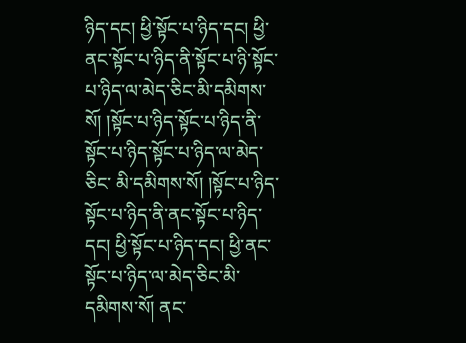ཉིད་དང། ཕྱི་སྟོང་པ་ཉིད་དང། ཕྱི་ནང་སྟོང་པ་ཉིད་ནི་སྟོང་པ་ཉི་སྟོང་པ་ཉིད་ལ་མེད་ཅིང་མི་དམིགས་སོ། །སྟོང་པ་ཉིད་སྟོང་པ་ཉིད་ནི་སྟོང་པ་ཉིད་སྟོང་པ་ཉིད་ལ་མེད་ཅིང་ མི་དམིགས་སོ། །སྟོང་པ་ཉིད་སྟོང་པ་ཉིད་ནི་ནང་སྟོང་པ་ཉིད་དང། ཕྱི་སྟོང་པ་ཉིད་དང། ཕྱི་ནང་སྟོང་པ་ཉིད་ལ་མེད་ཅིང་མི་དམིགས་སོ། ནང་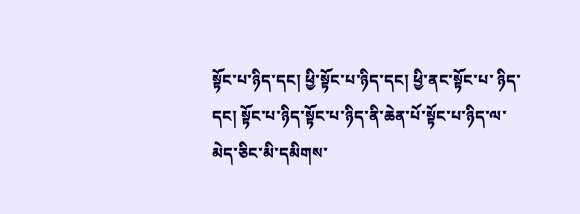སྟོང་པ་ཉིད་དང། ཕྱི་སྟོང་པ་ཉིད་དང། ཕྱི་ནང་སྟོང་པ་ ཉིད་དང། སྟོང་པ་ཉིད་སྟོང་པ་ཉིད་ནི་ཆེན་པོ་སྟོང་པ་ཉིད་ལ་མེད་ཅིང་མི་དམིགས་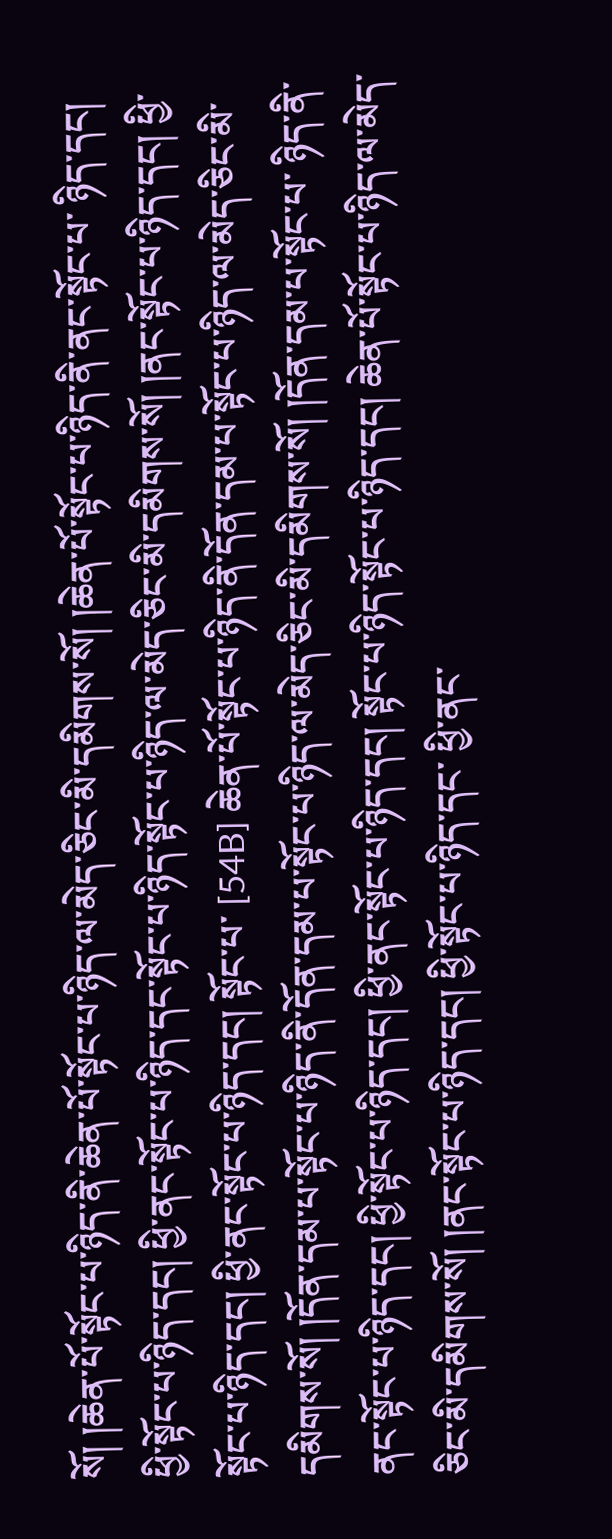སོ། །ཆེན་པོ་སྟོང་པ་ཉིད་ནི་ཆེན་པོ་སྟོང་པ་ཉིད་ལ་མེད་ཅིང་མི་དམིགས་སོ། །ཆེན་པོ་སྟོང་པ་ཉིད་ནི་ནང་སྟོང་པ་ ཉིད་དང། ཕྱི་སྟོང་པ་ཉིད་དང། ཕྱི་ནང་སྟོང་པ་ཉིད་དང་སྟོང་པ་ཉིད་སྟོང་པ་ཉིད་ལ་མེད་ཅིང་མི་དམིགས་སོ། །ནང་སྟོང་པ་ཉིད་དང། ཕྱི་སྟོང་པ་ཉིད་དང། ཕྱི་ནང་སྟོང་པ་ཉིད་དང། སྟོང་པ་ [54B] ཆེན་པོ་སྟོང་པ་ཉིད་ནི་དོན་དམ་པ་སྟོང་པ་ཉིད་ལ་མེད་ཅིང་མི་དམིགས་སོ། །དོན་དམ་པ་སྟོང་པ་ཉིད་ནི་དོན་དམ་པ་སྟོང་པ་ཉིད་ལ་མེད་ཅིང་མི་དམིགས་སོ། །དོན་དམ་པ་སྟོང་པ་ ཉིད་ནི་ནང་སྟོང་པ་ཉིད་དང། ཕྱི་སྟོང་པ་ཉིད་དང། ཕྱི་ནང་སྟོང་པ་ཉིད་དང། སྟོང་པ་ཉིད་སྟོང་པ་ཉིད་དང། ཆེན་པོ་སྟོང་པ་ཉིད་ལ་མེད་ཅིང་མི་དམིགས་སོ། །ནང་སྟོང་པ་ཉིད་དང། ཕྱི་སྟོང་པ་ཉིད་དང་ ཕྱི་ནང་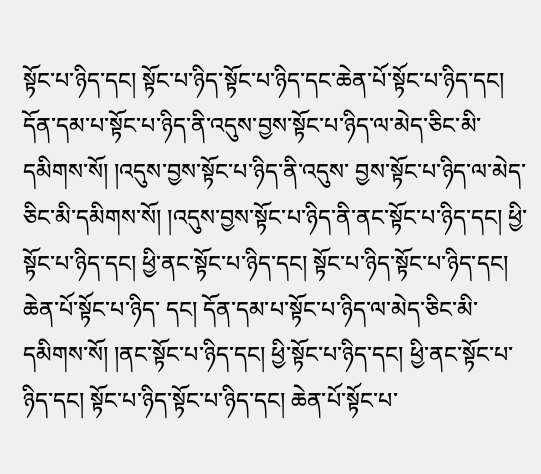སྟོང་པ་ཉིད་དང། སྟོང་པ་ཉིད་སྟོང་པ་ཉིད་དང་ཆེན་པོ་སྟོང་པ་ཉིད་དང། དོན་དམ་པ་སྟོང་པ་ཉིད་ནི་འདུས་བྱས་སྟོང་པ་ཉིད་ལ་མེད་ཅིང་མི་དམིགས་སོ། །འདུས་བྱས་སྟོང་པ་ཉིད་ནི་འདུས་ བྱས་སྟོང་པ་ཉིད་ལ་མེད་ཅིང་མི་དམིགས་སོ། །འདུས་བྱས་སྟོང་པ་ཉིད་ནི་ནང་སྟོང་པ་ཉིད་དང། ཕྱི་སྟོང་པ་ཉིད་དང། ཕྱི་ནང་སྟོང་པ་ཉིད་དང། སྟོང་པ་ཉིད་སྟོང་པ་ཉིད་དང། ཆེན་པོ་སྟོང་པ་ཉིད་ དང། དོན་དམ་པ་སྟོང་པ་ཉིད་ལ་མེད་ཅིང་མི་དམིགས་སོ། །ནང་སྟོང་པ་ཉིད་དང། ཕྱི་སྟོང་པ་ཉིད་དང། ཕྱི་ནང་སྟོང་པ་ཉིད་དང། སྟོང་པ་ཉིད་སྟོང་པ་ཉིད་དང། ཆེན་པོ་སྟོང་པ་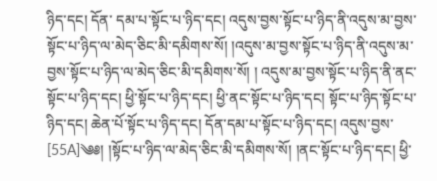ཉིད་དང། དོན་ དམ་པ་སྟོང་པ་ཉིད་དང། འདུས་བྱས་སྟོང་པ་ཉིད་ནི་འདུས་མ་བྱས་སྟོང་པ་ཉིད་ལ་མེད་ཅིང་མི་དམིགས་སོ། །འདུས་མ་བྱས་སྟོང་པ་ཉིད་ནི་འདུས་མ་བྱས་སྟོང་པ་ཉིད་ལ་མེད་ཅིང་མི་དམིགས་སོ། ། འདུས་མ་བྱས་སྟོང་པ་ཉིད་ནི་ནང་སྟོང་པ་ཉིད་དང། ཕྱི་སྟོང་པ་ཉིད་དང། ཕྱི་ནང་སྟོང་པ་ཉིད་དང། སྟོང་པ་ཉིད་སྟོང་པ་ཉིད་དང། ཆེན་པོ་སྟོང་པ་ཉིད་དང། དོན་དམ་པ་སྟོང་པ་ཉིད་དང། འདུས་བྱས་ [55A]༄༅། །སྟོང་པ་ཉིད་ལ་མེད་ཅིང་མི་དམིགས་སོ། །ནང་སྟོང་པ་ཉིད་དང། ཕྱི་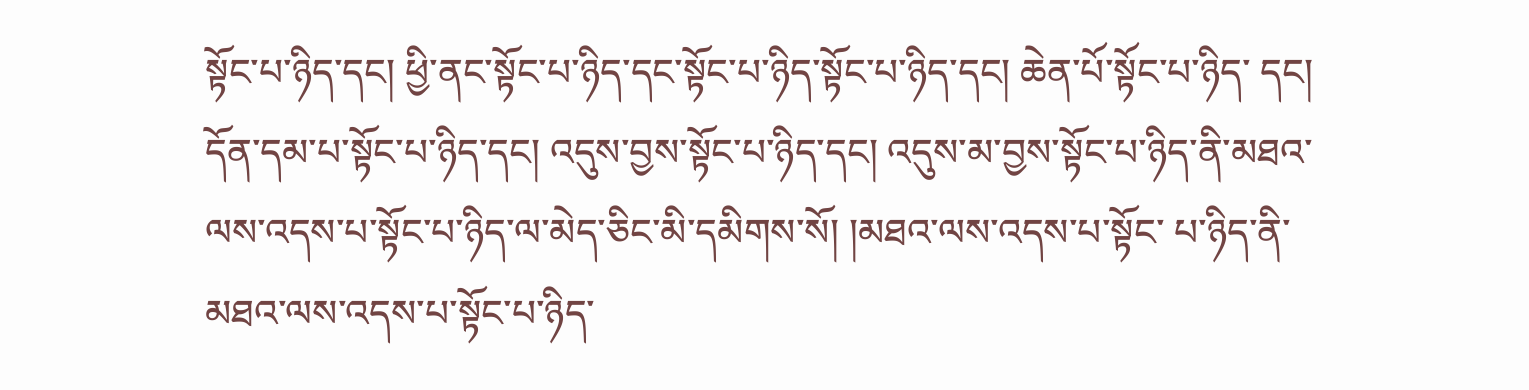སྟོང་པ་ཉིད་དང། ཕྱི་ནང་སྟོང་པ་ཉིད་དང་སྟོང་པ་ཉིད་སྟོང་པ་ཉིད་དང། ཆེན་པོ་སྟོང་པ་ཉིད་ དང། དོན་དམ་པ་སྟོང་པ་ཉིད་དང། འདུས་བྱས་སྟོང་པ་ཉིད་དང། འདུས་མ་བྱས་སྟོང་པ་ཉིད་ནི་མཐའ་ལས་འདས་པ་སྟོང་པ་ཉིད་ལ་མེད་ཅིང་མི་དམིགས་སོ། །མཐའ་ལས་འདས་པ་སྟོང་ པ་ཉིད་ནི་མཐའ་ལས་འདས་པ་སྟོང་པ་ཉིད་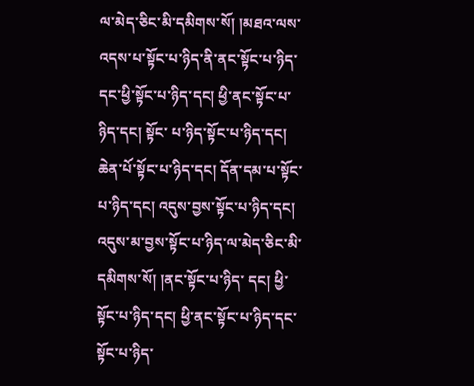ལ་མེད་ཅིང་མི་དམིགས་སོ། །མཐའ་ལས་འདས་པ་སྟོང་པ་ཉིད་ནི་ནང་སྟོང་པ་ཉིད་དང་ཕྱི་སྟོང་པ་ཉིད་དང། ཕྱི་ནང་སྟོང་པ་ཉིད་དང། སྟོང་ པ་ཉིད་སྟོང་པ་ཉིད་དང། ཆེན་པོ་སྟོང་པ་ཉིད་དང། དོན་དམ་པ་སྟོང་པ་ཉིད་དང། འདུས་བྱས་སྟོང་པ་ཉིད་དང། འདུས་མ་བྱས་སྟོང་པ་ཉིད་ལ་མེད་ཅིང་མི་དམིགས་སོ། །ནང་སྟོང་པ་ཉིད་ དང། ཕྱི་སྟོང་པ་ཉིད་དང། ཕྱི་ནང་སྟོང་པ་ཉིད་དང་སྟོང་པ་ཉིད་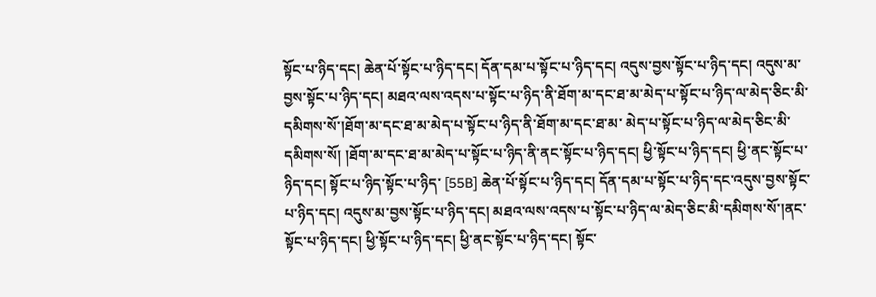སྟོང་པ་ཉིད་དང། ཆེན་པོ་སྟོང་པ་ཉིད་དང། དོན་དམ་པ་སྟོང་པ་ཉིད་དང། འདུས་བྱས་སྟོང་པ་ཉིད་དང། འདུས་མ་ བྱས་སྟོང་པ་ཉིད་དང། མཐའ་ལས་འདས་པ་སྟོང་པ་ཉིད་ནི་ཐོག་མ་དང་ཐ་མ་མེད་པ་སྟོང་པ་ཉིད་ལ་མེད་ཅིང་མི་དམིགས་སོ་།ཐོག་མ་དང་ཐ་མ་མེད་པ་སྟོང་པ་ཉིད་ནི་ཐོག་མ་དང་ཐ་མ་ མེད་པ་སྟོང་པ་ཉིད་ལ་མེད་ཅིང་མི་དམིགས་སོ། །ཐོག་མ་དང་ཐ་མ་མེད་པ་སྟོང་པ་ཉིད་ནི་ནང་སྟོང་པ་ཉིད་དང། ཕྱི་སྟོང་པ་ཉིད་དང། ཕྱི་ནང་སྟོང་པ་ཉིད་དང། སྟོང་པ་ཉིད་སྟོང་པ་ཉིད་ [55B] ཆེན་པོ་སྟོང་པ་ཉིད་དང། དོན་དམ་པ་སྟོང་པ་ཉིད་དང་འདུས་བྱས་སྟོང་པ་ཉིད་དང། འདུས་མ་བྱས་སྟོང་པ་ཉིད་དང། མཐའ་ལས་འདས་པ་སྟོང་པ་ཉིད་ལ་མེད་ཅིང་མི་དམིགས་སོ་།ནང་ སྟོང་པ་ཉིད་དང། ཕྱི་སྟོང་པ་ཉིད་དང། ཕྱི་ནང་སྟོང་པ་ཉིད་དང། སྟོང་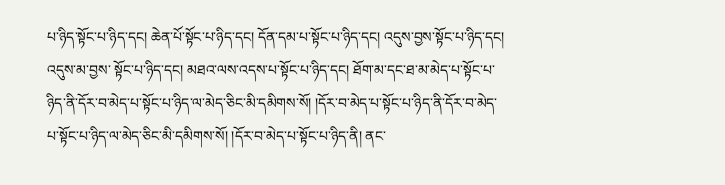པ་ཉིད་སྟོང་པ་ཉིད་དང། ཆེན་པོ་སྟོང་པ་ཉིད་དང། དོན་དམ་པ་སྟོང་པ་ཉིད་དང། འདུས་བྱས་སྟོང་པ་ཉིད་དང། འདུས་མ་བྱས་ སྟོང་པ་ཉིད་དང། མཐའ་ལས་འདས་པ་སྟོང་པ་ཉིད་དང། ཐོག་མ་དང་ཐ་མ་མེད་པ་སྟོང་པ་ཉིད་ནི་དོར་བ་མེད་པ་སྟོང་པ་ཉིད་ལ་མེད་ཅིང་མི་དམིགས་སོ། །དོར་བ་མེད་པ་སྟོང་པ་ཉིད་ནི་དོར་བ་མེད་ པ་སྟོང་པ་ཉིད་ལ་མེད་ཅིང་མི་དམིགས་སོ། །དོར་བ་མེད་པ་སྟོང་པ་ཉིད་ནི། ནང་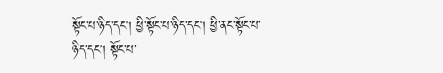སྟོང་པ་ཉིད་དང། ཕྱི་སྟོང་པ་ཉིད་དང། ཕྱི་ནང་སྟོང་པ་ཉིད་དང། སྟོང་པ་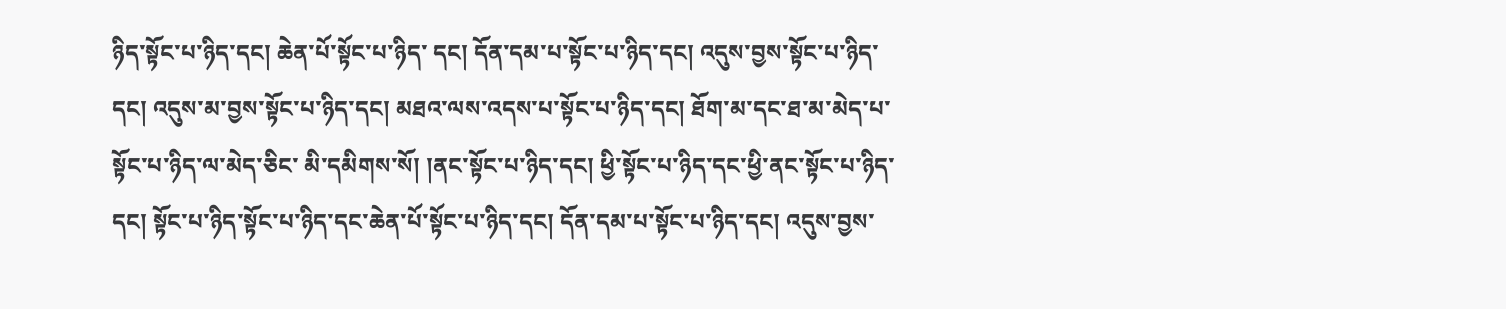ཉིད་སྟོང་པ་ཉིད་དང། ཆེན་པོ་སྟོང་པ་ཉིད་ དང། དོན་དམ་པ་སྟོང་པ་ཉིད་དང། འདུས་བྱས་སྟོང་པ་ཉིད་དང། འདུས་མ་བྱས་སྟོང་པ་ཉིད་དང། མཐའ་ལས་འདས་པ་སྟོང་པ་ཉིད་དང། ཐོག་མ་དང་ཐ་མ་མེད་པ་སྟོང་པ་ཉིད་ལ་མེད་ཅིང་ མི་དམིགས་སོ། །ནང་སྟོང་པ་ཉིད་དང། ཕྱི་སྟོང་པ་ཉིད་དང་ཕྱི་ནང་སྟོང་པ་ཉིད་དང། སྟོང་པ་ཉིད་སྟོང་པ་ཉིད་དང་ཆེན་པོ་སྟོང་པ་ཉིད་དང། དོན་དམ་པ་སྟོང་པ་ཉིད་དང། འདུས་བྱས་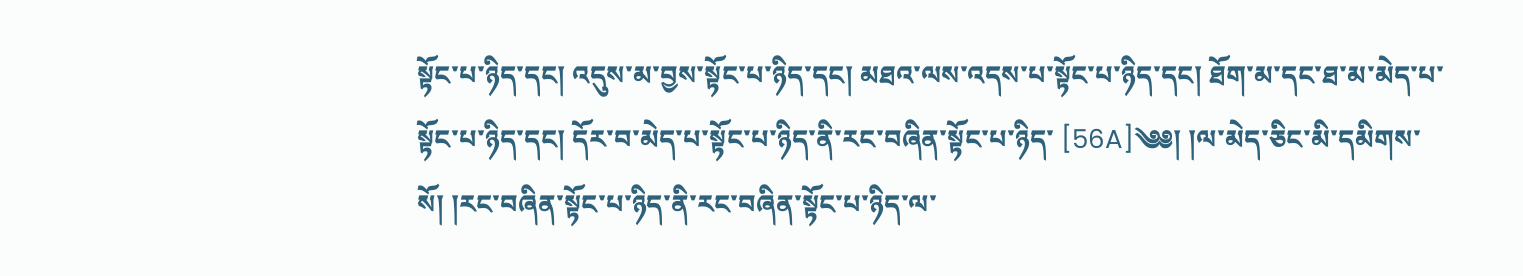སྟོང་པ་ཉིད་དང། འདུས་མ་བྱས་སྟོང་པ་ཉིད་དང། མཐའ་ལས་འདས་པ་སྟོང་པ་ཉིད་དང། ཐོག་མ་དང་ཐ་མ་མེད་པ་སྟོང་པ་ཉིད་དང། དོར་བ་མེད་པ་སྟོང་པ་ཉིད་ནི་རང་བཞིན་སྟོང་པ་ཉིད་ [56A]༄༅། །ལ་མེད་ཅིང་མི་དམིགས་སོ། །རང་བཞིན་སྟོང་པ་ཉིད་ནི་རང་བཞིན་སྟོང་པ་ཉིད་ལ་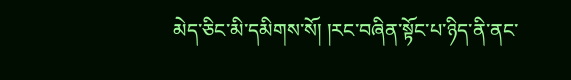མེད་ཅིང་མི་དམིགས་སོ། །རང་བཞིན་སྟོང་པ་ཉིད་ནི་ནང་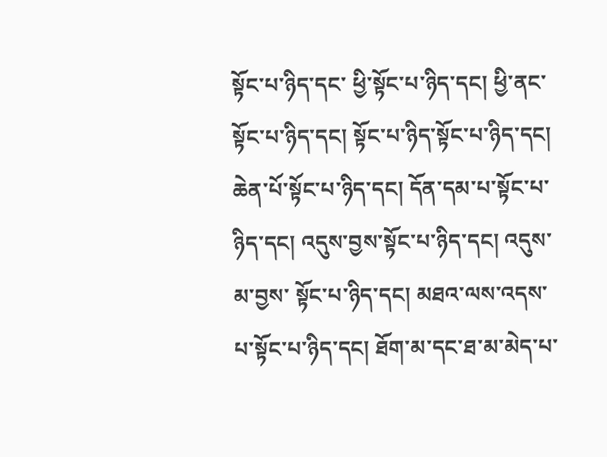སྟོང་པ་ཉིད་དང་ ཕྱི་སྟོང་པ་ཉིད་དང། ཕྱི་ནང་སྟོང་པ་ཉིད་དང། སྟོང་པ་ཉིད་སྟོང་པ་ཉིད་དང། ཆེན་པོ་སྟོང་པ་ཉིད་དང། དོན་དམ་པ་སྟོང་པ་ཉིད་དང། འདུས་བྱས་སྟོང་པ་ཉིད་དང། འདུས་མ་བྱས་ སྟོང་པ་ཉིད་དང། མཐའ་ལས་འདས་པ་སྟོང་པ་ཉིད་དང། ཐོག་མ་དང་ཐ་མ་མེད་པ་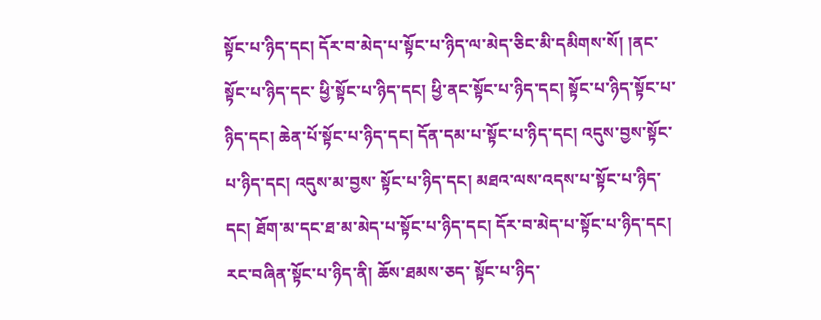སྟོང་པ་ཉིད་དང། དོར་བ་མེད་པ་སྟོང་པ་ཉིད་ལ་མེད་ཅིང་མི་དམིགས་སོ། །ནང་སྟོང་པ་ཉིད་དང་ ཕྱི་སྟོང་པ་ཉིད་དང། ཕྱི་ནང་སྟོང་པ་ཉིད་དང། སྟོང་པ་ཉིད་སྟོང་པ་ཉིད་དང། ཆེན་པོ་སྟོང་པ་ཉིད་དང། དོན་དམ་པ་སྟོང་པ་ཉིད་དང། འདུས་བྱས་སྟོང་པ་ཉིད་དང། འདུས་མ་བྱས་ སྟོང་པ་ཉིད་དང། མཐའ་ལས་འདས་པ་སྟོང་པ་ཉིད་དང། ཐོག་མ་དང་ཐ་མ་མེད་པ་སྟོང་པ་ཉིད་དང། དོར་བ་མེད་པ་སྟོང་པ་ཉིད་དང། རང་བཞིན་སྟོང་པ་ཉིད་ནི། ཆོས་ཐམས་ཅད་ སྟོང་པ་ཉིད་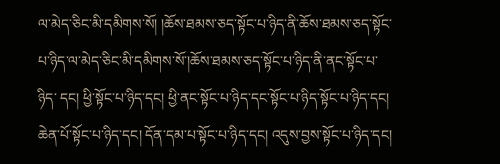ལ་མེད་ཅིང་མི་དམིགས་སོ། །ཆོས་ཐམས་ཅད་སྟོང་པ་ཉིད་ནི་ཆོས་ཐམས་ཅད་སྟོང་པ་ཉིད་ལ་མེད་ཅིང་མི་དམིགས་སོ་།ཆོས་ཐམས་ཅད་སྟོང་པ་ཉིད་ནི་ནང་སྟོང་པ་ཉིད་ དང། ཕྱི་སྟོང་པ་ཉིད་དང། ཕྱི་ནང་སྟོང་པ་ཉིད་དང་སྟོང་པ་ཉིད་སྟོང་པ་ཉིད་དང། ཆེན་པོ་སྟོང་པ་ཉིད་དང། དོན་དམ་པ་སྟོང་པ་ཉིད་དང། འདུས་བྱས་སྟོང་པ་ཉིད་དང།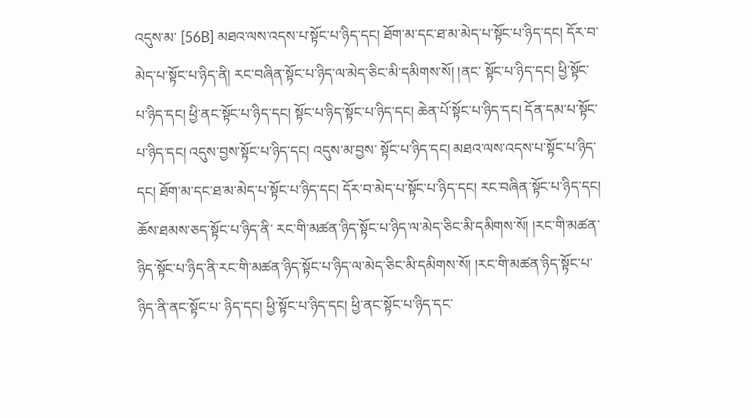འདུས་མ་ [56B] མཐའ་ལས་འདས་པ་སྟོང་པ་ཉིད་དང། ཐོག་མ་དང་ཐ་མ་མེད་པ་སྟོང་པ་ཉིད་དང། དོར་བ་མེད་པ་སྟོང་པ་ཉིད་ནི། རང་བཞིན་སྟོང་པ་ཉིད་ལ་མེད་ཅིང་མི་དམིགས་སོ། །ནང་ སྟོང་པ་ཉིད་དང། ཕྱི་སྟོང་པ་ཉིད་དང། ཕྱི་ནང་སྟོང་པ་ཉིད་དང། སྟོང་པ་ཉིད་སྟོང་པ་ཉིད་དང། ཆེན་པོ་སྟོང་པ་ཉིད་དང། དོན་དམ་པ་སྟོང་པ་ཉིད་དང། འདུས་བྱས་སྟོང་པ་ཉིད་དང། འདུས་མ་བྱས་ སྟོང་པ་ཉིད་དང། མཐའ་ལས་འདས་པ་སྟོང་པ་ཉིད་དང། ཐོག་མ་དང་ཐ་མ་མེད་པ་སྟོང་པ་ཉིད་དང། དོར་བ་མེད་པ་སྟོང་པ་ཉིད་དང། རང་བཞིན་སྟོང་པ་ཉིད་དང། ཆོས་ཐམས་ཅད་སྟོང་པ་ཉིད་ནི་ རང་གི་མཚན་ཉིད་སྟོང་པ་ཉིད་ལ་མེད་ཅིང་མི་དམིགས་སོ། །རང་གི་མཚན་ཉིད་སྟོང་པ་ཉིད་ནི་རང་གི་མཚན་ཉིད་སྟོང་པ་ཉིད་ལ་མེད་ཅིང་མི་དམིགས་སོ། །རང་གི་མཚན་ཉིད་སྟོང་པ་ཉིད་ནི་ནང་སྟོང་པ་ ཉིད་དང། ཕྱི་སྟོང་པ་ཉིད་དང། ཕྱི་ནང་སྟོང་པ་ཉིད་དང་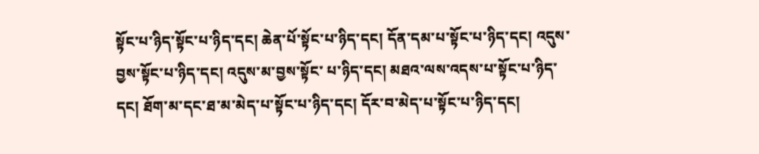སྟོང་པ་ཉིད་སྟོང་པ་ཉིད་དང། ཆེན་པོ་སྟོང་པ་ཉིད་དང། དོན་དམ་པ་སྟོང་པ་ཉིད་དང། འདུས་བྱས་སྟོང་པ་ཉིད་དང། འདུས་མ་བྱས་སྟོང་ པ་ཉིད་དང། མཐའ་ལས་འདས་པ་སྟོང་པ་ཉིད་དང། ཐོག་མ་དང་ཐ་མ་མེད་པ་སྟོང་པ་ཉིད་དང། དོར་བ་མེད་པ་སྟོང་པ་ཉིད་དང།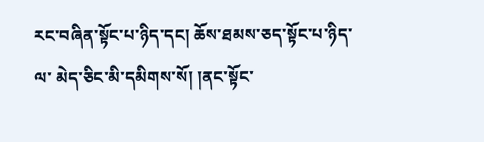རང་བཞིན་སྟོང་པ་ཉིད་དང། ཆོས་ཐམས་ཅད་སྟོང་པ་ཉིད་ལ་ མེད་ཅིང་མི་དམིགས་སོ། །ནང་སྟོང་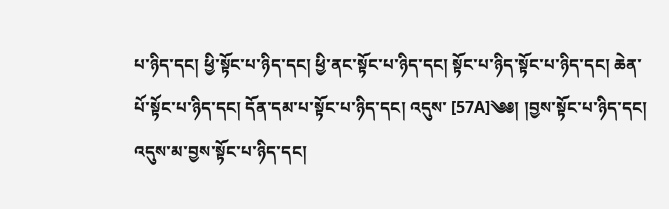པ་ཉིད་དང། ཕྱི་སྟོང་པ་ཉིད་དང། ཕྱི་ནང་སྟོང་པ་ཉིད་དང། སྟོང་པ་ཉིད་སྟོང་པ་ཉིད་དང། ཆེན་པོ་སྟོང་པ་ཉིད་དང། དོན་དམ་པ་སྟོང་པ་ཉིད་དང། འདུས་ [57A]༄༅། །བྱས་སྟོང་པ་ཉིད་དང། འདུས་མ་བྱས་སྟོང་པ་ཉིད་དང།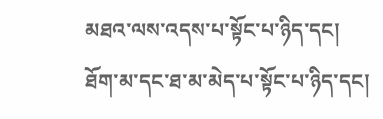མཐའ་ལས་འདས་པ་སྟོང་པ་ཉིད་དང། ཐོག་མ་དང་ཐ་མ་མེད་པ་སྟོང་པ་ཉིད་དང།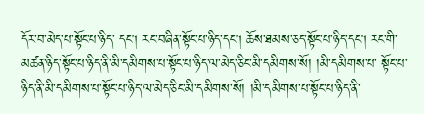དོར་བ་མེད་པ་སྟོང་པ་ཉིད་ དང། རང་བཞིན་སྟོང་པ་ཉིད་དང། ཆོས་ཐམས་ཅད་སྟོང་པ་ཉིད་དང། རང་གི་མཚན་ཉིད་སྟོང་པ་ཉིད་ནི་མི་དམིགས་པ་སྟོང་པ་ཉིད་ལ་མེད་ཅིང་མི་དམིགས་སོ། །མི་དམིགས་པ་ སྟོང་པ་ཉིད་ནི་མི་དམིགས་པ་སྟོང་པ་ཉིད་ལ་མེད་ཅིང་མི་དམིགས་སོ། །མི་དམིགས་པ་སྟོང་པ་ཉིད་ནི་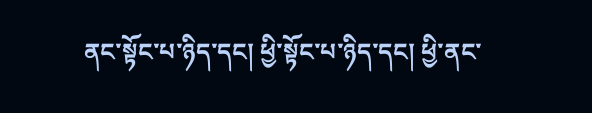ནང་སྟོང་པ་ཉིད་དང། ཕྱི་སྟོང་པ་ཉིད་དང། ཕྱི་ནང་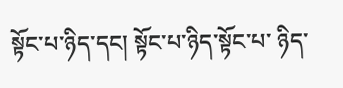སྟོང་པ་ཉིད་དང། སྟོང་པ་ཉིད་སྟོང་པ་ ཉིད་